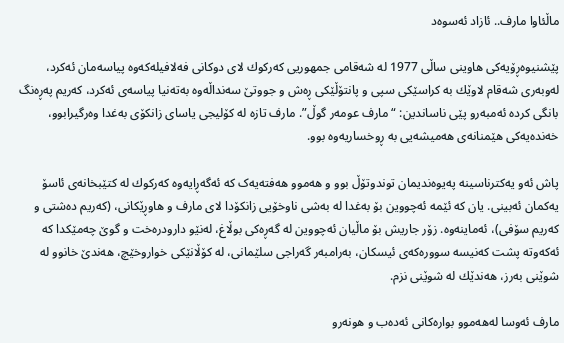ماڵئاوا مارف.. ئازاد ئەسوەد

پێشنیوەڕۆیەکی هاوینی ساڵی 1977 لە شەقامی جمهوریی کەرکوك لای دوکانی فەلافیلەکەوە پیاسەمان ئەکرد، لەوبەری شەقام لاوێك بە کراسێکی سپی و پانتۆڵێکی ڕەش و جووتێ سەنداڵەوە بەتەنیا پیاسەی ئەکرد، کەریم پەڕەنگ بانگی کردە ئەمبەرو پێی ناساندین: “مارف عومەر گوڵ”. مارف تازە لە کۆلیجی یاسای زانکۆی بەغدا وەرگیرابوو، خەندەیەکی هێمنانەی هەمیشەیی بە ڕوخساریەوە بوو.

پاش ئەو یەکترناسینە پەیوەندیمان توندوتۆڵ بوو و هەموو هەفتەیەک کە ئەگەڕایەوە کەرکوك لە کتێبخانەی ئاسۆ یەکمان ئەبینی. یان کە ئێمە ئەچووین بۆ بەغدا لە بەشی ناوخۆیی زانکۆدا لای مارف و هاوڕێکانی، (کەریم دەشتی و کەریم سۆفی)، ئەماینەوە. زۆر جاریش بۆ ماڵیان ئەچووین لە گەڕەکی بوڵاغ، لەنێو دارودرەخت و گوێ چەمێکدا کە ئەکەوتە پشت کەنیسە سوورەکەی ئیسکان، بەرامبەر گەراجی سلێمانی، لە کۆڵانێکی خواروخێچ، هەندێ خانوو لە شوێنی بەرز، هەندێك لە شوێنی نزم.

مارف ئەوسا لەهەموو بوارەکانی ئەدەب و هونەرو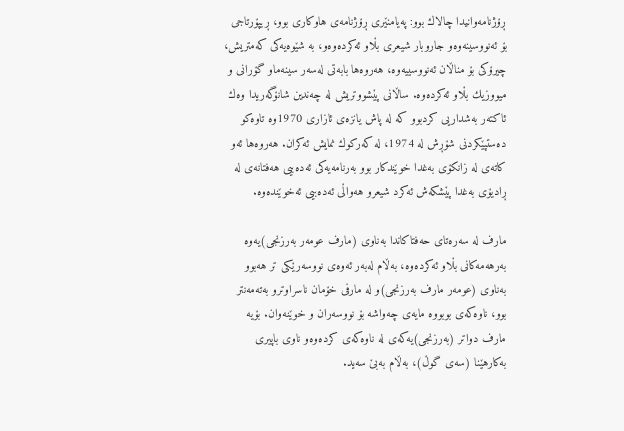ڕۆژنامەوانیدا چالاك بوو: پەیامنێری ڕۆژنامەی هاوکاری بوو، ڕیپۆرتاجی بۆ ئەنووسینەوەو جاروبار شیعری بڵاو ئەکردەوەو، بە شێوەیەکی کەمتریش، چیرۆکی بۆ مناڵان ئەنووسییەوە، هەروەها بابەتی لەسەر سینەماو گۆرانی و میووزیك بڵاو ئەکردەوە. ساڵانی پێشووتریش لە چەندین شانۆگەریدا وەك ئاکتەر بەشداریی کردبوو کە لە پاش یانزەی ئازاری 1970وە تاوەکو دەستپێکردنی شۆڕش لە 1974، لە کەرکوك نمایش ئەکران. هەروەها ئەو کاتەی لە زانکۆی بەغدا خوێندکار بوو بەرنامەیەکی ئەدەبیی هەفتانەی لە ڕادیۆی بەغدا پێشکەش ئەکرد شیعرو هەواڵی ئەدەبیی ئەخوێندەوە.

مارف لە سەرەتای حەفتاکاندا بەناوی (مارف عومەر بەرزنجی)یەوە بەرهەمەکانی بڵاو ئەکردەوە، بەڵام لەبەر ئەوەی نووسەرێکی تر هەبوو بەناوی (عومەر مارف بەرزنجی)و لە مارفی خۆمان ناسراوترو بەتەمەنتر بوو، ناوەکەی بوبووە مایەی چەواشە بۆ نووسەران و خوێنەوان. بۆیە مارف دواتر (بەرزنجی)یەکەی لە ناوەکەی کردەوەو ناوی باپیری بەکارهێنا (سەی گوڵ)، بەڵام بەبێ سەید.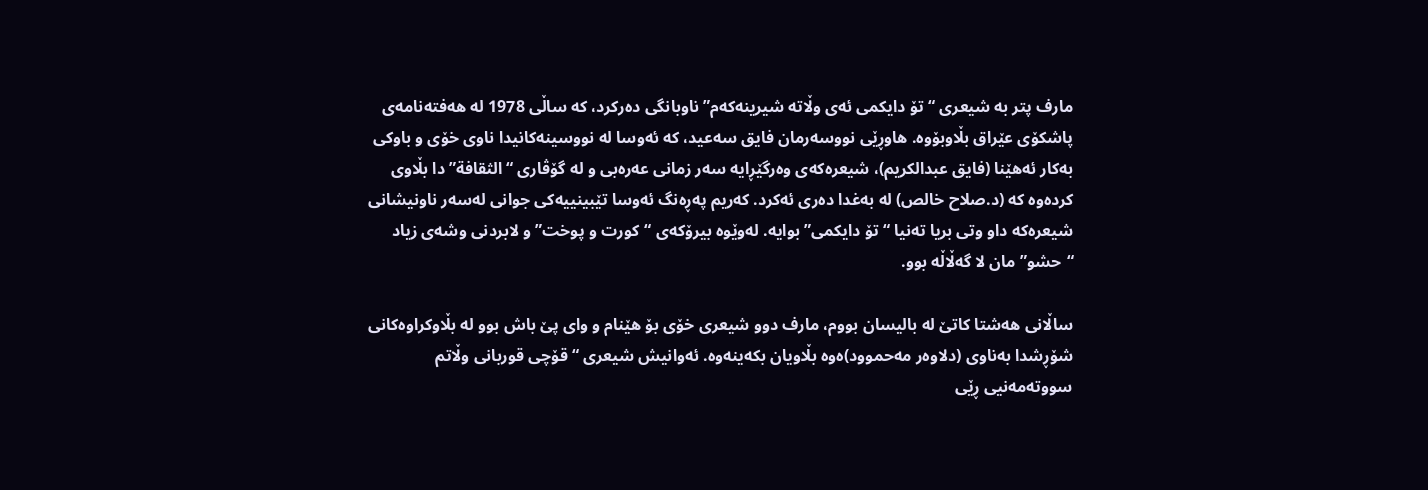مارف پتر بە شیعری “تۆ دایکمی ئەی وڵاتە شیرینەکەم” ناوبانگی دەرکرد، کە ساڵی 1978 لە هەفتەنامەی پاشکۆی عێراق بڵاوبۆوە. هاوڕێی نووسەرمان فایق سەعید، کە ئەوسا لە نووسینەکانیدا ناوی خۆی و باوکی بەکار ئەهێنا (فایق عبدالکریم)، شیعرەکەی وەرگێڕایە سەر زمانی عەرەبی و لە گۆڤاری “الثقافة”دا بڵاوی کردەوە کە (د.صلاح خالص) لە بەغدا دەری ئەکرد. کەریم پەڕەنگ ئەوسا تێبینییەکی جوانی لەسەر ناونیشانی شیعرەکە داو وتی بریا تەنیا “تۆ دایکمی” بوایە. لەوێوە بیرۆکەی “کورت و پوخت” و لابردنی وشەی زیاد “حشو”مان لا گەڵاڵە بوو.

ساڵانی هەشتا کاتێ لە بالیسان بووم، مارف دوو شیعری خۆی بۆ هێنام و وای پێ باش بوو لە بڵاوکراوەکانی شۆڕشدا بەناوی (دلاوەر مەحموود)ەوە بڵاویان بکەینەوە. ئەوانیش شیعری “قۆچی قوربانی وڵاتم سووتەمەنیی ڕێی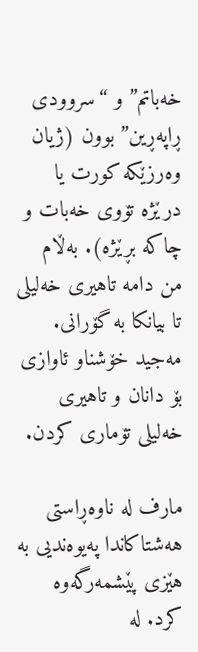خەباتم” و “سروودی ڕاپەڕین” بوون (ژیان وەرزێکە کورت یا درێژە تۆوی خەبات و چاکە بڕێژە). بەڵام من دامە تاهیری خەلیلی تا بیانکا بە گۆرانی. مەجید خۆشناو ئاوازی بۆ دانان و تاهیری خەلیلی تۆماری کردن.

مارف لە ناوەڕاستی هەشتاکاندا پەیوەندیی بە هێزی پێشمەرگەوە کرد. لە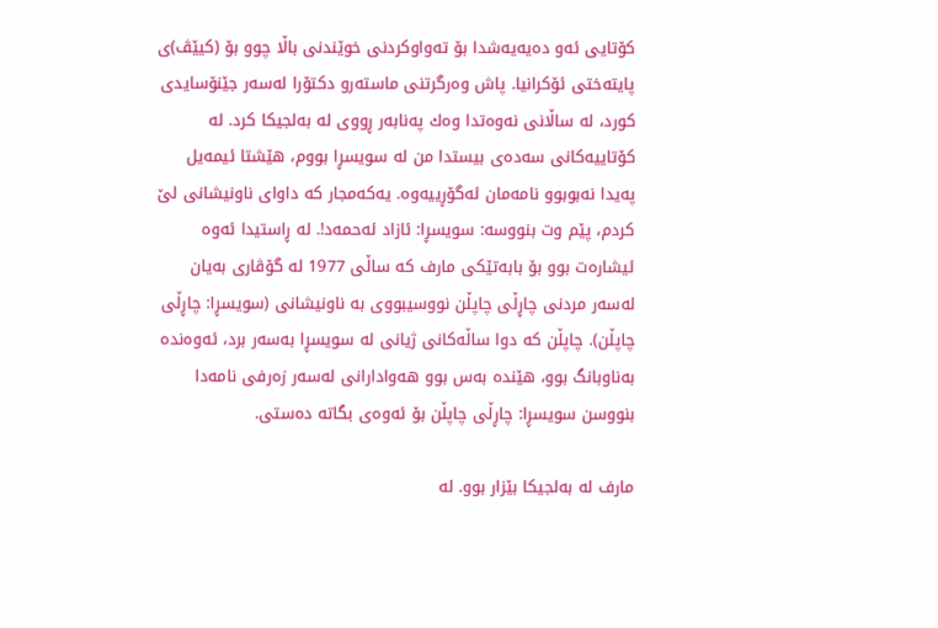کۆتایی ئەو دەیەیەشدا بۆ تەواوکردنی خوێندنی باڵا چوو بۆ (کیێڤ)ی پایتەختی ئۆکرانیا. پاش وەرگرتنی ماستەرو دکتۆرا لەسەر جێنۆسایدی کورد، لە ساڵانی نەوەتدا وەك پەنابەر ڕووی لە بەلجیکا کرد. لە کۆتاییەکانی سەدەی بیستدا من لە سویسڕا بووم، هێشتا ئیمەیل پەیدا نەبوبوو نامەمان ئەگۆڕییەوە. یەکەمجار کە داوای ناونیشانی لێ کردم، پێم وت بنووسە: سویسڕا: ئازاد ئەحمەد!. لە ڕاستیدا ئەوە ئیشارەت بوو بۆ بابەتێکی مارف کە ساڵی 1977 لە گۆڤاری بەیان لەسەر مردنی چاڕڵی چاپڵن نووسیبووی بە ناونیشانی (سویسڕا: چاڕڵی چاپڵن). چاپڵن کە دوا ساڵەکانی ژیانی لە سویسڕا بەسەر برد، ئەوەندە بەناوبانگ بوو، هێندە بەس بوو هەوادارانی لەسەر زەرفی نامەدا بنووسن سویسڕا: چاڕڵی چاپڵن بۆ ئەوەی بگاتە دەستی.

مارف لە بەلجیکا بێزار بوو. لە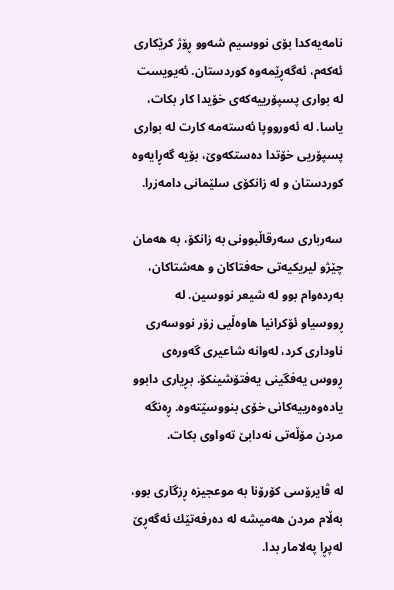نامەیەکدا بۆی نووسیم شەوو ڕۆژ کرێکاری ئەکەم، ئەگەڕێمەوە کوردستان. ئەیویست لە بواری پسپۆرییەکەی خۆیدا کار بکات، یاسا. لە ئەورووپا ئەستەمە کارت لە بواری پسپۆریی خۆتدا دەستکەوێ، بۆیە گەڕایەوە کوردستان و لە زانکۆی سلێمانی دامەزرا.

سەرباری سەرقاڵبوونی بە زانکۆ، بە هەمان چێژو لیریکیەتی حەفتاکان و هەشتاکان، بەردەوام بوو لە شیعر نووسین. لە ڕووسیاو ئۆکرانیا هاوەڵیی زۆر نووسەری ناوداری کرد، لەوانە شاعیری گەورەی ڕووس یەفگینی یەفتۆشینکۆ. بڕیاری دابوو یادەوەرییەکانی خۆی بنووسێتەوە. ڕەنگە مردن مۆڵەتی نەدابێ تەواوی بکات.

لە ڤایرۆسی کۆرۆنا بە موعجیزە ڕزگاری بوو، بەڵام مردن هەمیشە لە دەرفەتێك ئەگەڕێ لەپڕا پەلامار بدا.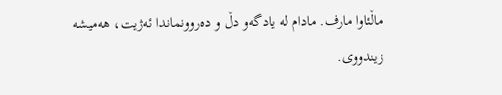ماڵئاوا مارف. مادام لە یادگەو دڵ و دەروونماندا ئەژیت، هەمیشە زیندووی.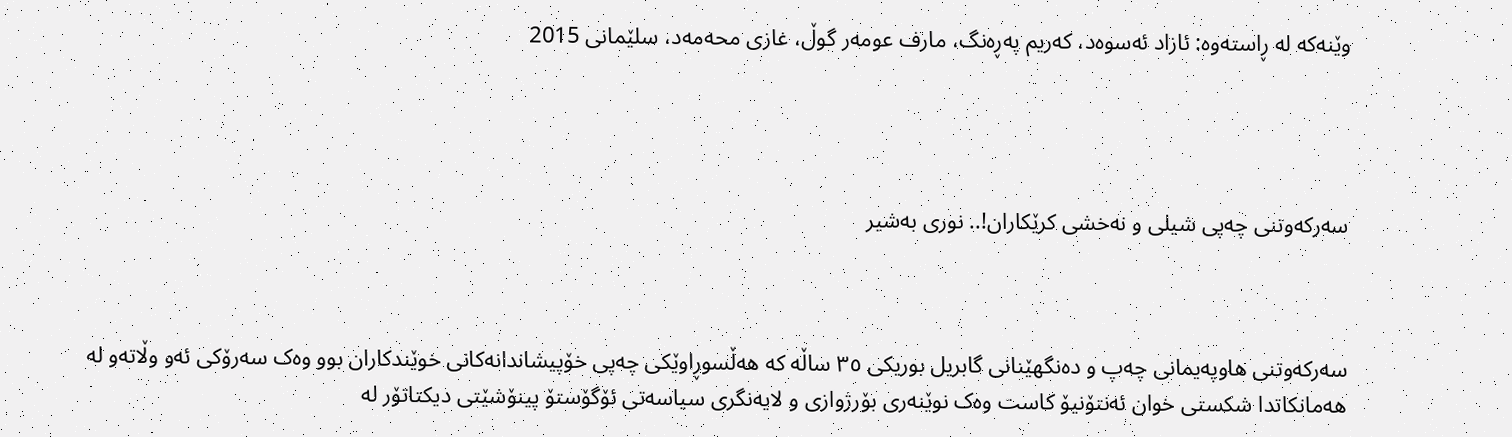وێنەکە لە ڕاستەوە: ئازاد ئەسوەد، کەریم پەڕەنگ، مارف عومەر گوڵ، غازی محەمەد، سلێمانی 2015




سەرکەوتنی چەپی شیلی و نەخشی کرێکاران!.. نوری بەشیر



سەرکەوتنی هاوپەیمانی چەپ و دەنگهێنانی گابریل بوریکی ٣٥ ساڵە کە هەڵسوڕاوێکی چەپی خۆپیشاندانەکانی خوێندکاران بوو وەک سەرۆکی ئەو وڵاتەو لە هەمانکاتدا شکستی خوان ئەنتۆنیۆ کاست وەک نوێنەری بۆرژوازی و لایەنگری سیاسەتی ئۆگۆستۆ پینۆشێتی دیکتاتۆر لە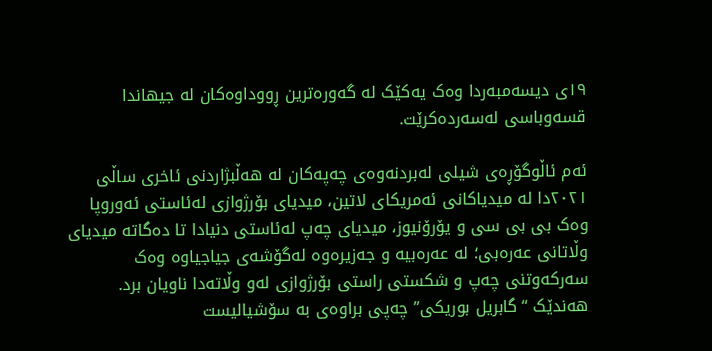١٩ی دیسەمبەردا وەک یەکێک لە گەورەترین ڕووداوەکان لە جیهاندا قسەوباسی لەسەردەکرێت.

ئەم ئاڵوگۆڕەی شیلی لەبردنەوەی چەپەکان لە هەڵبژاردنی ئاخری ساڵی ٢٠٢١دا لە میدیاکانی ئەمریکای لاتین، میدیای بۆرژوازی لەئاستی ئەوروپا وەک بی بی سی و یۆرۆنیوز، میدیای چەپ لەئاستی دنیادا تا دەگاتە میدیای وڵاتانی عەرەبی؛ لە عەرەبیە و جەزیرەوە لەگۆشەی جیاجیاوە وەک سەرکەوتنی چەپ و شکستی راستی بۆرژوازی لەو وڵاتەدا ناویان برد. هەندێک “گابریل بوریکی” چەپی براوەی بە سۆشیالیست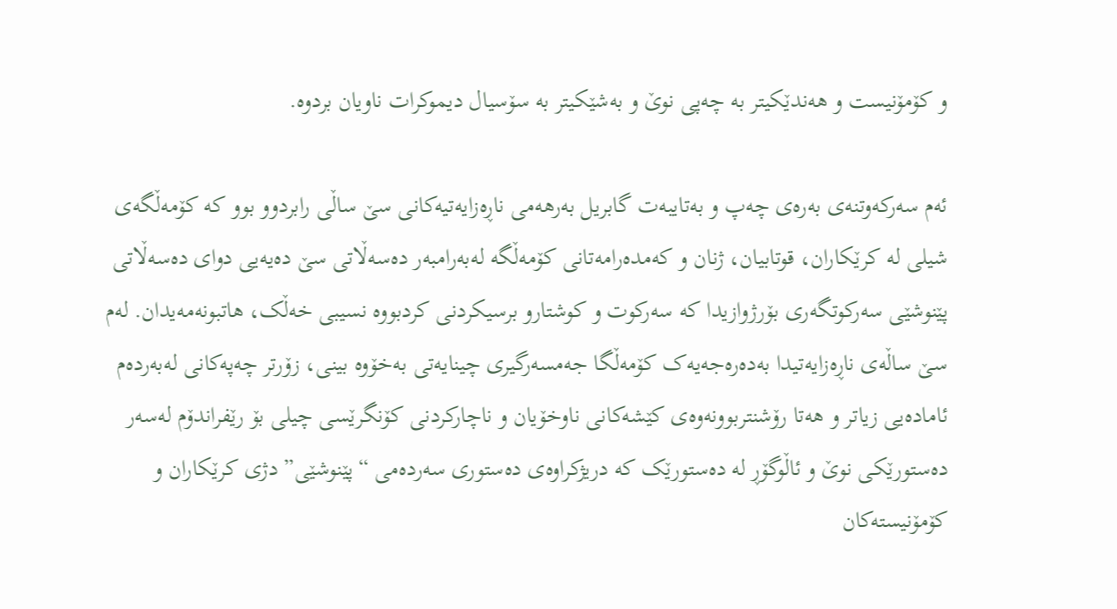و کۆمۆنیست و هەندێکیتر بە چەپی نوێ و بەشێکیتر بە سۆسیال دیموکرات ناویان بردوە.

ئەم سەرکەوتنەی بەرەی چەپ و بەتایبەت گابریل بەرهەمی ناڕەزایەتیەکانی سێ ساڵی رابردوو بوو کە کۆمەڵگەی شیلی لە کرێکاران، قوتابیان، ژنان و کەمدەرامەتانی کۆمەڵگە لەبەرامبەر دەسەڵاتی سێ دەیەیی دوای دەسەڵاتی پێنوشێی سەرکوتگەری بۆرژوازیدا کە سەرکوت و کوشتارو برسیکردنی کردبووە نسیبی خەڵک، هاتبونەمەیدان. لەم سێ ساڵەی ناڕەزایەتیدا بەدەرەجەیەک کۆمەڵگا جەمسەرگیری چینایەتی بەخۆوە بینی، زۆرتر چەپەکانی لەبەردەم ئامادەیی زیاتر و هەتا رۆشنتربوونەوەی کێشەکانی ناوخۆیان و ناچارکردنی کۆنگرێسی چیلی بۆ رێفراندۆم لەسەر دەستورێکی نوێ و ئاڵوگۆڕ لە دەستورێک کە دریژکراوەی دەستوری سەردەمی “پێنوشێی” دژی کرێکاران و کۆمۆنیستەکان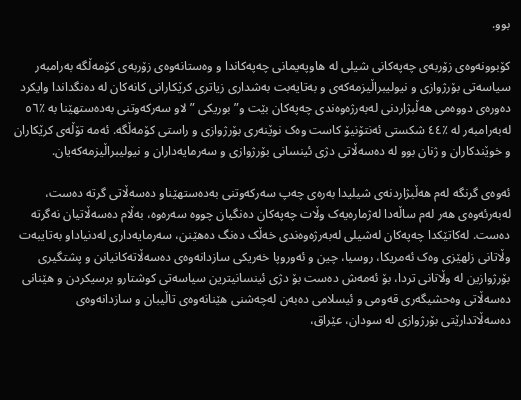بوو.

کۆبوونەوەی زۆربەی چەپەکانی شیلی لە هاوپەیمانی چەپەکاندا و وەستانەوەی زۆربەی کۆمەڵگە بەرامبەر سیاسەتی بۆرژوازی و نیولیبراڵیزمەکەی و بەتایەبت بەشداری زیاتری کرێکارانی کانەکان لە دەنگداندا وایکرد دەورەی دووەمی هەڵبژاردنی لەبەرژەوەندی چەپەکان بێت و” بوریکی ” لاو سەرکەوتنی بەدەستهێنا بە ٪٥٦ لەبەرامبەر لە ٪٤٤ شکستی ئەنتۆنیۆ کاست وەک نوێنەری بۆرژوازی و راستی کۆمەڵگە. ئەمە تۆڵەی کرێکاران و خوێندکاران و ژنان بوو لە دەسەڵاتی دژی ئینسانی بۆرژوازی و سەرمایەداران و نیولیبراڵیزمەکەیان.

ئەوەی گرنگە لەم هەڵبژاردنەی شیلیدا بەرەی چەپ سەرکەوتنی بەدەستهێناو دەسەڵاتی گرتە دەست، لەبەرئەوەی هەر لەم ساڵەدا لەژمارەیەک وڵات چەپەکان دەنگیان چووە سەرەوە، بەڵام دەسەڵاتیان نەگرتە دەست. لەکاتێکدا چەپەکان لەشیلی لەبەرژەوەندی خەڵک دەنگ دەهێنن، سەرمایەداری لەدنیاداو بەتایبەت وڵاتانی زلهێزی وەک ئەمریکا، روسیا، چین و ئەوروپا خەریکی سازدانەوەی دەسەڵاتەکانیانن و پشتگیری بۆرژوازین لە وڵاتانی تردا، بۆ ئەمەش دەست بۆ دژی ئینسانیترین سیاسەتی کوشتارو برسیکردن و هێنانی دەسەڵاتی وەحشیگەری قەومی و ئیسلامی دەبەن لەچەشنی هێنانەوەی تاڵیبان و سازدانەوەی دەسەڵاتدارێتی بۆرژوازی لە سودان، عێراق،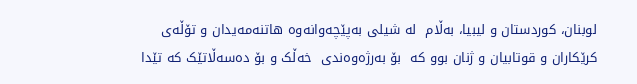لوبنان، کوردستان و لیبیا، بەڵام  لە شیلی بەپێچەوانەوە هاتنەمەیدان و تۆڵەی کرێکاران و قوتابیان و ژنان بوو کە  بۆ بەرژەوەندی  خەڵک و بۆ دەسەڵاتێک کە تێدا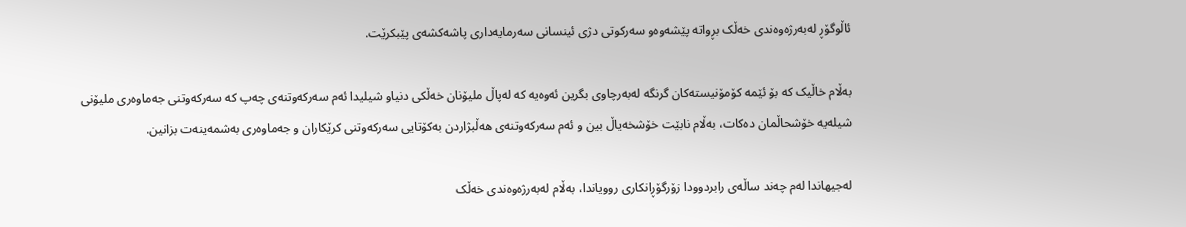ئاڵوگۆڕ لەبەرژەوەندی خەڵک بڕواتە پێشەوەو سەرکوتی دژی ئینسانی سەرمایەداری پاشەکشەی پێبکرێت.

بەڵام خاڵیک کە بۆ ئێمە کۆمۆنیستەکان گرنگە لەبەرچاوی بگرین ئەوەیە کە لەپاڵ ملیۆنان خەڵکی دنیاو شیلیدا ئەم سەرکەوتنەی چەپ کە سەرکەوتنی جەماوەری ملیۆنی شیلەیە خۆشحاڵمان دەکات، بەڵام نابێت خۆشخەیاڵ بین و ئەم سەرکەوتنەی هەڵبژاردن بەکۆتایی سەرکەوتنی کرێکاران و جەماوەری بەشمەینەت بزانین.

لەجیهاندا لەم چەند ساڵەی رابردوودا زۆرگۆڕانکاری روویاندا، بەڵام لەبەرژەوەندی خەڵک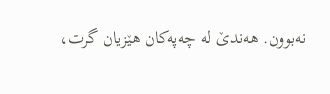نەبوون. هەندێ لە چەپەکان هێزیان گرت،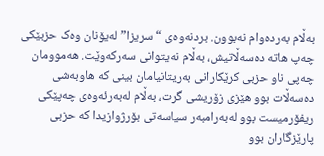بەڵام بەردەوام نەبوون. بردنەوەی “سریزا” لەیۆنان وەک حزبێکی چەپ هاتە دەسەڵاتیش، بەڵام نەیتوانی سەرکەوێت. هەموومان چەپی ناو حزبی کرێکارانی بەریتانیامان بینی کە هاوبەشی دەسەڵات بوو هێزی زۆریشی گرت، بەڵام لەبەرئەوەی چەپێکی ریفۆرمیست بوو لەبەرامبەر سیاسەتی بۆرژوازیدا کە حزبی پارێزگاران بوو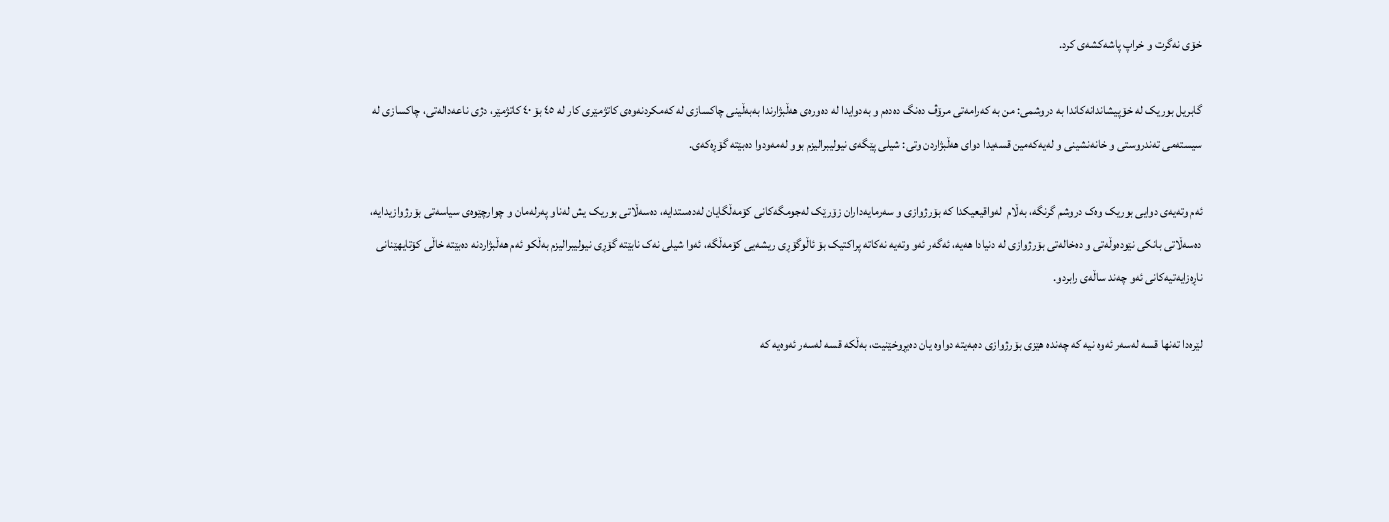خۆی نەگرت و خراپ پاشەکشەی کرد.

گابریل بوریک لە خۆپیشاندانەکاندا بە دروشمی: من بە کەرامەتی مرۆڤ دەنگ دەدەم و بەدوایدا لە دەورەی هەڵبژارندا بەبەڵینی چاکسازی لە کەمکردنەوەی کاتژمێری کار لە ٤٥ بۆ ٤٠ کاتژمێر، دژی ناعەدالەتی، چاکسازی لە سیستەمی تەندروستی و خانەنشینی و لەیەکەمین قسەیدا دوای هەڵبژاردن وتی: شیلی پێگەی نیولیبرالیزم بوو لەمەودوا دەبێتە گۆڕەکەی.

ئەم وتەیەی دوایی بوریک وەک دروشم گرنگە، بەڵام  لەواقیعیکدا کە بۆرژوازی و سەرمایەداران زۆرێک لەجومگەکانی کۆمەڵگایان لەدەستدایە، دەسەڵاتی بوریک یش لەناو پەرلەمان و چوارچێوەی سیاسەتی بۆرژوازیدایە، دەسەڵاتی بانکی نێودەوڵەتی و دەخالەتی بۆرژوازی لە دنیادا هەیە، ئەگەر ئەو وتەیە نەکاتە پراکتیک بۆ ئاڵوگۆڕی ریشەیی کۆمەڵگە، ئەوا شیلی نەک نابێتە گۆڕی نیولیبرالیزم بەڵکو ئەم هەڵبژاردنە دەبێتە خاڵی کۆتایهێنانی ناڕەزایەتیەکانی ئەو چەند ساڵەی رابردو.

لێرەدا تەنها قسە لەسەر ئەوە نیە کە چەندە هێزی بۆرژوازی دەبەیتە دواوە یان دەیڕوخێنیت، بەڵکە قسە لەسەر ئەوەیە کە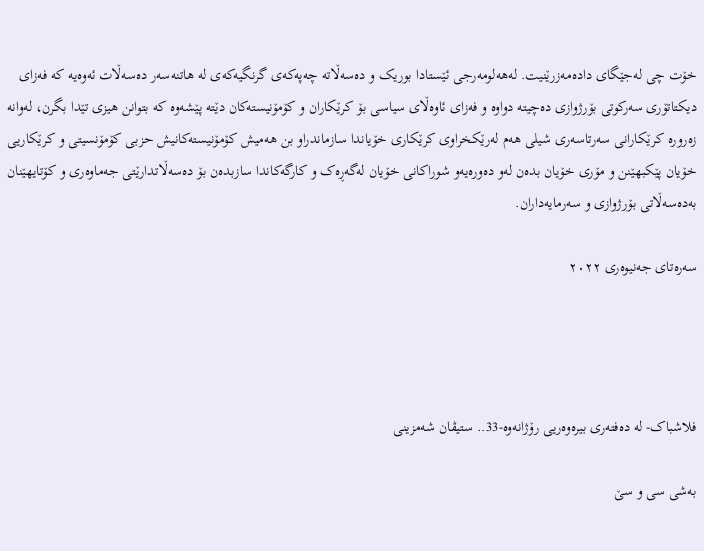خۆت چی لەجێگای دادەمەزرێنیت. لەهەلومەرجی ئێستادا بوریک و دەسەڵاتە چەپەکەی گرنگیەکەی لە هاتنەسەر دەسەڵات ئەوەیە کە فەزای دیکتاتۆری سەرکوتی بۆرژوازی دەچیتە دواوە و فەزای ئاوەڵای سیاسی بۆ کرێکاران و کۆمۆنیستەکان دێتە پێشەوە کە بتوانن هیزی تێدا بگرن، لەوانە زەرورە کرێکارانی سەرتاسەری شیلی هەم لەرێکخراوی کرێکاری خۆیاندا سازماندراو بن هەمیش کۆمۆنیستەکانیش حزبی کۆمۆنسیتی و کرێکاریی خۆیان پێکبهێنن و مۆری خۆیان بدەن لەو دەورەیەو شوراکانی خۆیان لەگەڕەک و کارگەکاندا سازبدەن بۆ دەسەڵاتدارێتی جەماوەری و کۆتایهێنان بەدەسەڵاتی بۆرژوازی و سەرمایەداران.

سەرەتای جەنیوەری ٢٠٢٢




فلاشباک- لە دەفتەری بیرەوەریی رۆژانەوە-33.. ستیڤان شەمزینی

بەشی سی و سێ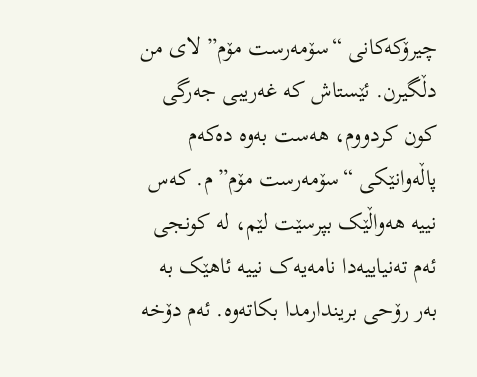چیرۆکەکانی “سۆمەرست مۆم” لای من دڵگیرن. ئێستاش کە غەریبی جەرگی کون کردووم، ھەست بەوە دەکەم پاڵەوانێکی “سۆمەرست مۆم”م. کەس نییە ھەواڵێک بپرسێت لێم، لە کونجی ئەم تەنیاییەدا نامەیەک نییە ئاھێک بە بەر رۆحی بریندارمدا بکاتەوە. ئەم دۆخە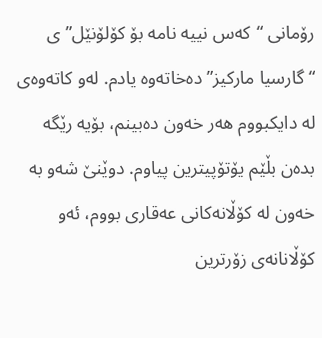رۆمانی “کەس نییە نامە بۆ کۆلۆنێل”ی “گارسیا مارکیز” دەخاتەوە یادم. لەو کاتەوەی لە دایکبووم ھەر خەون دەبینم، بۆیە رێگە بدەن بڵێم یۆتۆپیترین پیاوم. دوێنێ شەو بە خەون لە کۆڵانەکانی عەقاری بووم، ئەو کۆڵانانەی زۆرترین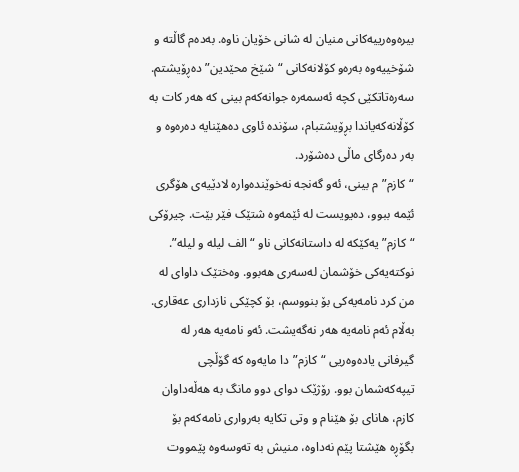بیرەوەرییەکانی منیان لە شانی خۆیان ناوە. بەدەم گاڵتە و شۆخییەوە بەرەو کۆلانەکانی “شێخ محێدین” دەڕۆیشتم. سەرەتاتکێی کچە ئەسمەرە جوانەکەم بینی کە ھەر کات بە کۆڵانەکەیاندا بڕۆیشتبام، سۆندە ئاوی دەھێنایە دەرەوە و بەر دەرگای ماڵی دەشۆرد.
“کازم”م بینی، ئەو گەنجە نەخوێندەوارە لادێیەی ھۆگری ئێمە ببوو، دەیویست لە ئێمەوە شتێک فێر بێت. چیرۆکی “کازم” یەکێکە لە داستانەکانی ناو “الف لیلە و لیلە”. نوکتەیەکی خۆشمان لەسەری ھەبوو. وەختێک داوای لە من کرد نامەیەکی بۆ بنووسم، بۆ کچێکی نازداری عەقاری. بەڵام ئەم نامەیە ھەر نەگەیشت. ئەو نامەیە ھەر لە گیرفانی یادەوەریی “کازم”دا مایەوە کە گۆڵچی تیپەکەشمان بوو. رۆژێک دوای دوو مانگ بە ھەڵەداوان کازم، ھانای بۆ ھێنام و وتی تکایە بەرواری نامەکەم بۆ بگۆڕە ھێشتا پێم نەداوە، منیش بە تەوسەوە پێمووت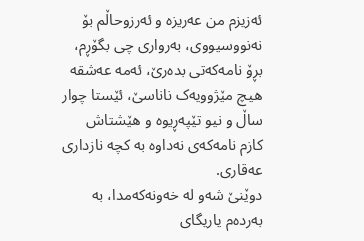ئەزیزم من عەریزە و ئەرزوحاڵم بۆ نەنووسیووی، بەرواری چی بگۆڕم، بڕۆ نامەکەتی بدەرێ، ئەمە عەشقە ھیچ مێژوویەک ناناسێ، ئێستا چوار ساڵ و نیو تێپەڕیوە و ھێشتاش کازم نامەکەی نەداوە بە کچە نازداری عەقاری.
دوێنێ شەو لە خەونەکەمدا، بە بەردەم یاریگای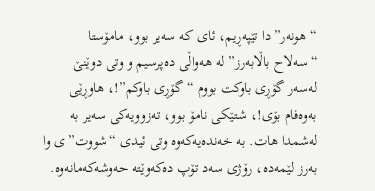“ھونەر”دا تێپەڕیم، ئای کە سەیر بوو، مامۆستا “سەلاح باڵابەرز” لە ھەواڵی دەپرسیم و وتی دوێنێ لەسەر گۆڕی باوکت بووم “گۆڕی باوکم”!، ھاوڕێی بەوەفام بۆی!، شتێکی نامۆ بوو، تەزوویەکی سەیر بە لەشمدا ھات. بە خەندەیەکەوە وتی ئیدی “شووت”ی وا بەرز لێمەدە، رۆژی سەد تۆپ دەکەوێتە حەوشەکەمانەوە.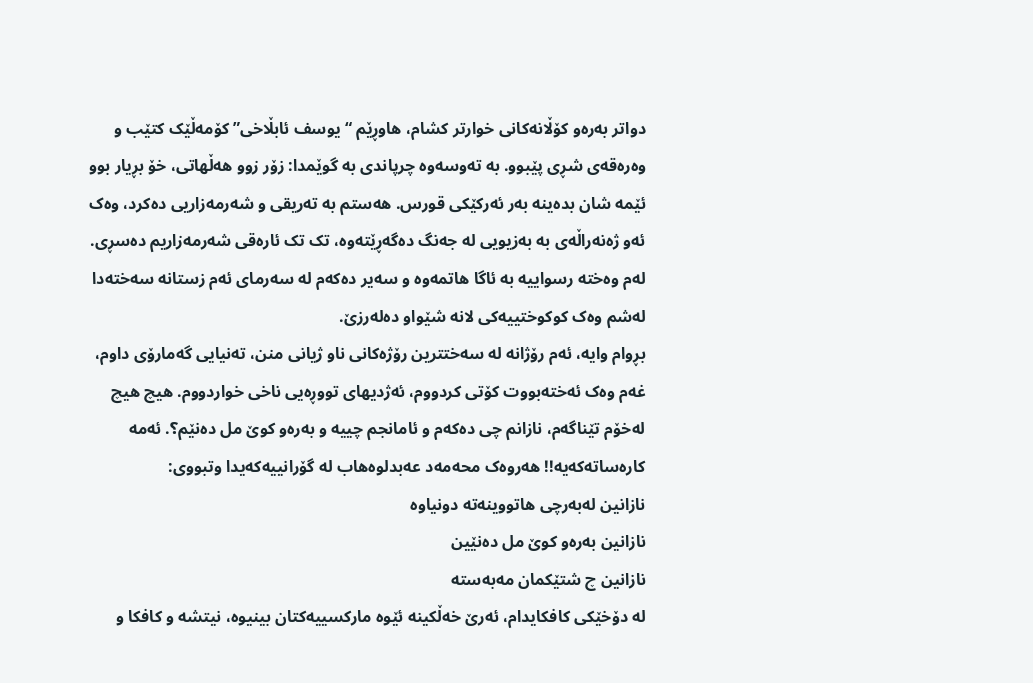دواتر بەرەو کۆڵانەکانی خوارتر کشام، ھاوڕێم “یوسف ئابڵاخی” کۆمەڵێک کتێب و وەرەقەی شڕی پێبوو. بە تەوسەوە چرپاندی بە گوێمدا: زۆر زوو ھەڵھاتی، خۆ بڕیار بوو ئێمە شان بدەینە بەر ئەرکێکی قورس. ھەستم بە تەریقی و شەرمەزاریی دەکرد، وەک ئەو ژەنەراڵەی بە بەزیویی لە جەنگ دەگەڕێتەوە، تک تک ئارەقی شەرمەزاریم دەسڕی. لەم وەختە رسواییە بە ئاگا ھاتمەوە و سەیر دەکەم لە سەرمای ئەم زستانە سەختەدا لەشم وەک کوکوختییەکی لانە شێواو دەلەرزێ.
بڕوام وایە، ئەم رۆژانە لە سەختترین رۆژەکانی ناو ژیانی منن، تەنیایی گەمارۆی داوم، غەم وەک ئەختەبووت کۆتی کردووم، ئەژدیھای تووڕەیی ناخی خواردووم. ھیچ ھیچ لەخۆم تێناگەم، نازانم چی دەکەم و ئامانجم چییە و بەرەو کوێ مل دەنێم؟. ئەمە کارەساتەکەیە!! ھەروەک محەمەد عەبدلوەھاب لە گۆرانییەکەیدا وتبووی:
نازانین لەبەرچی ھاتووینەتە دونیاوە
نازانین بەرەو کوێ مل دەنێین
نازانین چ شتێکمان مەبەستە
لە دۆخێکی کافکایدام، ئەرێ خەڵکینە ئێوە مارکسییەکتان بینیوە، نیتشە و کافکا و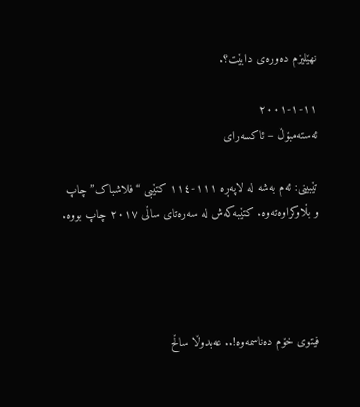نھێلیزم دەورەی دابێت؟.

١١-١-٢٠٠١
ئەستەمبۆڵ – ئاکسەرای

تێبینی: ئەم بەشە لە لاپەڕە ١١١-١١٤ کتێبی “فلاشباک”چاپ و بڵاوکراوەتەوە. کتێبەکەش لە سەرەتای ساڵی ٢٠١٧ چاپ بووە.




فیتوی خۆم دەناسمەوە!.. عەبدوڵا ساڵح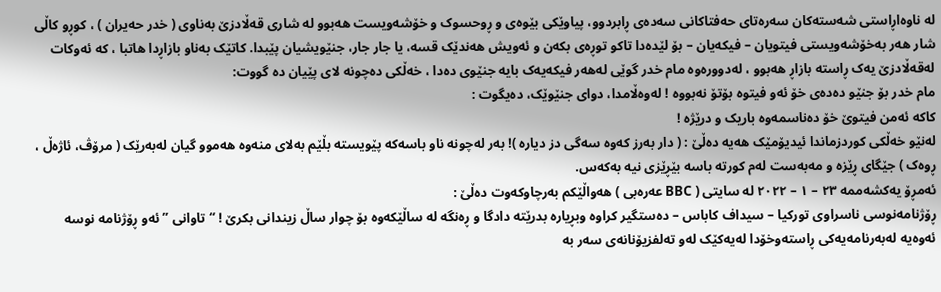لە ناوەاڕاستی شەستەکان سەرەتای حەفتاکانی سەدەی ڕابردوو، پیاوێکی بێوەی و ڕوحسوک و خۆشەویست هەبوو لە شاری قەڵادزێ بەناوی ( خدر حەیران ) ، کوڕو کاڵی شار هەر بەخۆشەویستی فیتویان – فیکەیان – بۆ لێدەدا تاکو توڕەی بکەن و ئەویش هەندێک قسە، یا جار جار، جنێویشیان پێبدا. کاتێک بەناو بازاڕدا هاتبا ، کە ئەوکات لەقەڵادزێ یەک ڕاستە بازاڕ هەبوو ، لەدوورەوە مام خدر گوێی لەهەر فیکەیەک بایە جنێوی دەدا ، خەڵکی دەچونە لای پێیان دە گووت:
مام خدر بۆ جنێو دەدەی خۆ ئەو فیتوە بۆتۆ نەبووە ! لەوەڵامدا، دوای جنێوێک، دەیگوت :
کاکە ئەمن فیتوێ خۆ دەناسمەوە باریک و درێژە !
لەنێو خەڵکی کوردزماندا ئیدیۆمێک هەیە دەڵێ : ( دار بەرز کەوە سەگی دز دیارە )! بەر لەچونە ناو باسەکە پێویستە بڵێم بەلای منەوە هەموو گیان لەبەرێک ( مرۆڤ، ئاژەڵ ، ڕوەک ) جێگای ڕێزە و مەبەست لەم کورتە باسە بێڕێزی نیە بەکەس.
ئەمڕۆ یەکشەممە ٢٣ – ١ – ٢٠٢٢ لە سایتی ( BBC عەرەبی ) هەواڵێکم بەرچاوکەوت دەڵێ :
ڕۆژنامەنوسی ناسراوی تورکیا – سیداف کاباس – دەستگیر کراوە وبڕیارە بدرێتە دادگا و ڕەنگە لە ساڵێکەوە بۆ چوار ساڵ زیندانی بکرێ ! “تاوانی ” ئەو ڕۆژنامە نوسە ئەوەیە لەبەرنامەیەکی ڕاستەوخۆدا لەیەکێک لەو تەلفزیۆنانەی سەر بە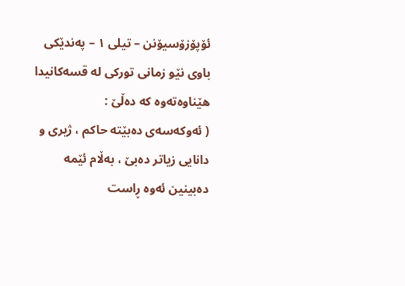ئۆپۆزۆسیۆنن – تیلی ١ – پەندێکی باوی نێو زمانی تورکی لە قسەکانیدا هێناوەتەوە کە دەڵێ :
( ئەوکەسەی دەبێتە حاکم ، ژیری و دانایی زیاتر دەبێ ، بەڵام ئێمە دەبینین ئەوە ڕاست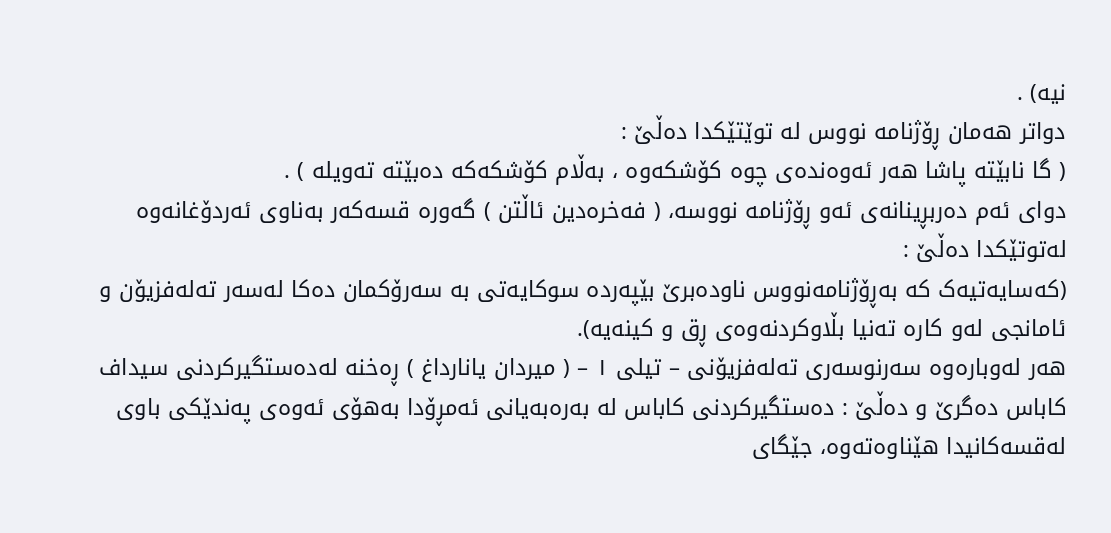نیە) .
دواتر هەمان ڕۆژنامە نووس لە توێتێکدا دەڵێ :
( گا نابێتە پاشا هەر ئەوەندەی چوە کۆشکەوە ، بەڵام کۆشکەکە دەبێتە تەویلە ) .
دوای ئەم دەربڕینانەی ئەو ڕۆژنامە نووسە، ( فەخرەدین ئاڵتن ) گەورە قسەکەر بەناوی ئەردۆغانەوە لەتوتێکدا دەڵێ :
(کەسایەتیەک کە بەڕۆژنامەنووس ناودەبرێ بێپەردە سوکایەتی بە سەرۆکمان دەکا لەسەر تەلەفزیۆن و ئامانجی لەو کارە تەنیا بڵاوکردنەوەی ڕق و کینەیە).
هەر لەوبارەوە سەرنوسەری تەلەفزیۆنی – تیلی ١ – ( میردان یانارداغ ) ڕەخنە لەدەستگیرکردنی سیداف کاباس دەگرێ و دەڵێ : دەستگیرکردنی کاباس لە بەرەبەیانی ئەمڕۆدا بەهۆی ئەوەی پەندێکی باوی لەقسەکانیدا هێناوەتەوە، جێگای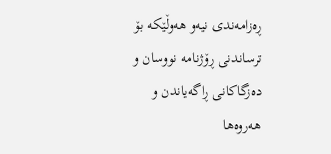ڕەزامەندی نیەو هەوڵێکە بۆ ترساندنی ڕۆژنامە نووسان و دەزگاکانی ڕاگەیاندن و هەروەها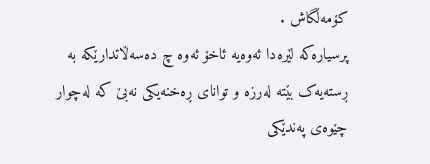کۆمەڵگاش .
پرسیارەکە لێرەدا ئەوەیە ئاخۆ ئەوە چ دەسەڵاتدارێکە بە ڕستەیەک بێتە لەرزە و توانای ڕەخنەیکی نەبێ کە لەچوار چێوەی پەندێکی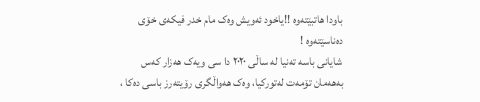باودا هاتبێتەوە !!یاخود ئەویش وەک مام خدر فیکەی خۆی دەناسێتەوە !
شایانی باسە تەنیا لە ساڵی ٢٠٢٠ دا سی ویەک هەزار کەس بەهەمان تۆمەت لەتورکیا، وەک هەواڵگری رۆیتەرز باسی دەکا ،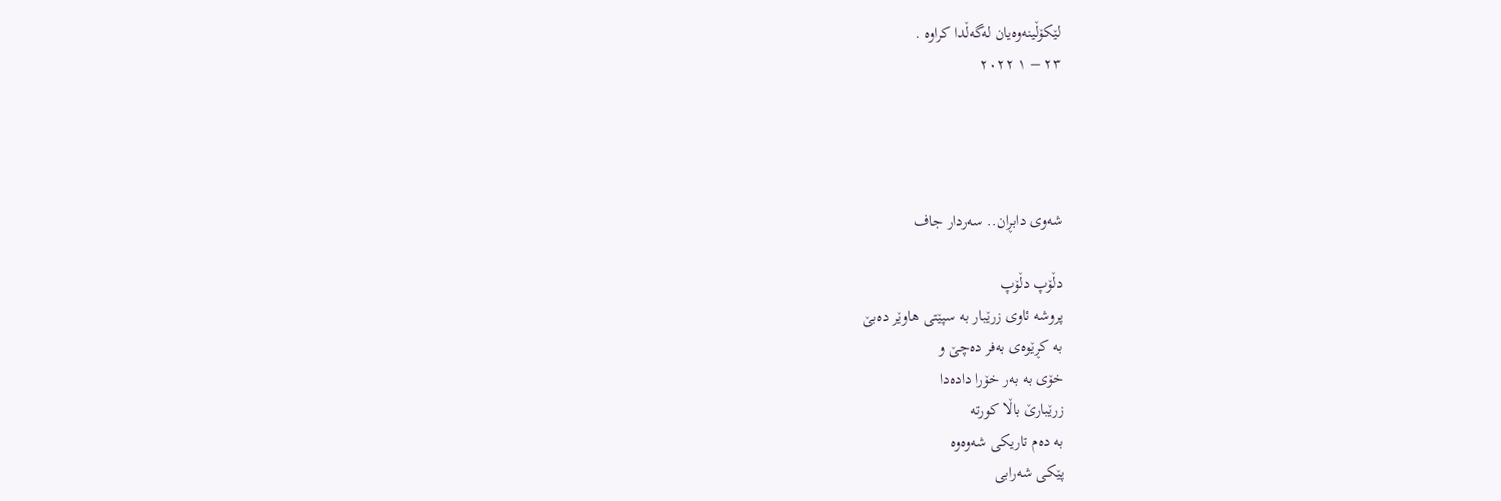لێکۆڵینەوەیان لەگەڵدا کراوە .
٢٣ – ١ ٢٠٢٢




شەوی دابڕان.. سەردار جاف

دڵۆپ دڵۆپ
پروشە ئاوی زرێبار بە سپێتی هاوێر دەبێ
بە کڕێوەی بەفر دەچێ و
خۆی بە بەر خۆرا دادەدا
زرێبارێ باڵا کورتە
بە دەم تاريکی شەوەوە
پێکی شەرابی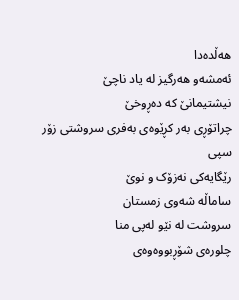هەڵدەدا
ئەمشەو هەرگيز لە ياد ناچێ
نيشتيمانێ کە دەڕوخێ
چراتۆڕی بەر کڕێوەی بەفری سروشتی زۆر سپی
رێگايەکی نەزۆک و نوێ
ساماڵە شەوی زمستان
سروشت لە نێو لەپی منا
چلورەی شۆڕبووەوەی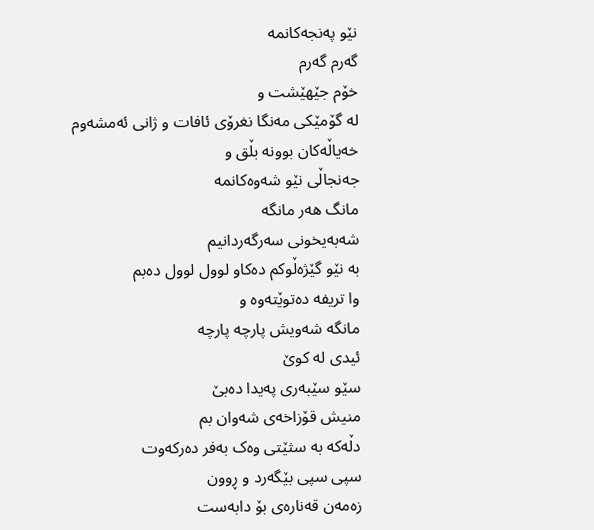نێو پەنجەکانمە
گەرم گەرم
خۆم جێهێشت و
لە گۆمێکی مەنگا نغرۆی ئافات و ژانی ئەمشەوم
خەياڵەکان بوونە بڵق و
جەنجاڵی نێو شەوەکانمە
مانگ هەر مانگە
شەبەيخونی سەرگەردانيم
بە نێو گێژەڵوکم دەکاو لوول لوول دەبم
وا تريفە دەتوێتەوە و
مانگە شەويش پارچە پارچە
ئیدی لە کوێ
سێو سێبەری پەيدا دەبێ
منيش قۆزاخەی شەوان بم
دڵەکە بە سثێتی وەک بەفر دەرکەوت
سپی سپی بێگەرد و ڕوون
زەمەن قەنارەی بۆ دابەست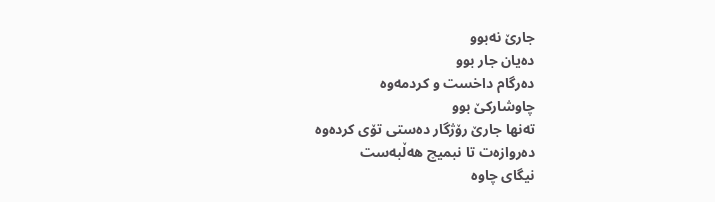جارێ نەبوو
دەيان جار بوو
دەرگام داخست و کردمەوە
چاوشارکێ بوو
تەنها جارێ رۆژگار دەستی تۆی کردەوە
دەروازەت تا نبميچ هەڵبەست
نيگای چاوە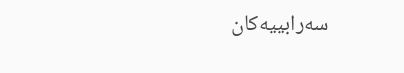سەرابييەکان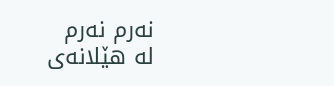نەرم نەرم
لە هێلانەی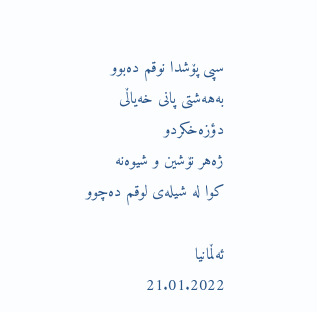سپی پۆشدا نوقم دەبوو
بەهەشتی پانی خەياڵی دؤزەخکردو
ژەهر نۆشين و شيوەنە
کوا لە شيلەی لوقم دەچوو

ئەڵمانيا
21.01.2022